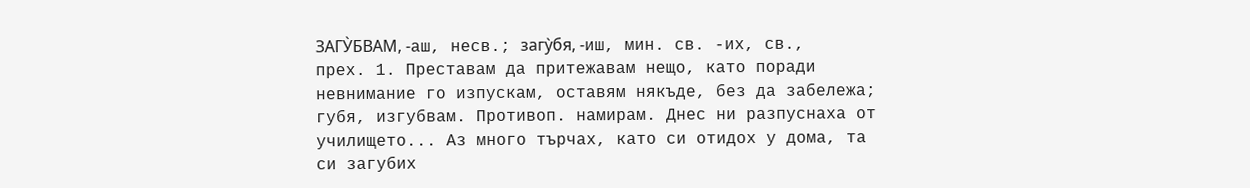ЗАГУ̀БВАМ, -аш, несв.; загу̀бя, -иш, мин. св. -их, св., прех. 1. Преставам да притежавам нещо, като поради невнимание го изпускам, оставям някъде, без да забележа; губя, изгубвам. Противоп. намирам. Днес ни разпуснаха от училището... Аз много търчах, като си отидох у дома, та си загубих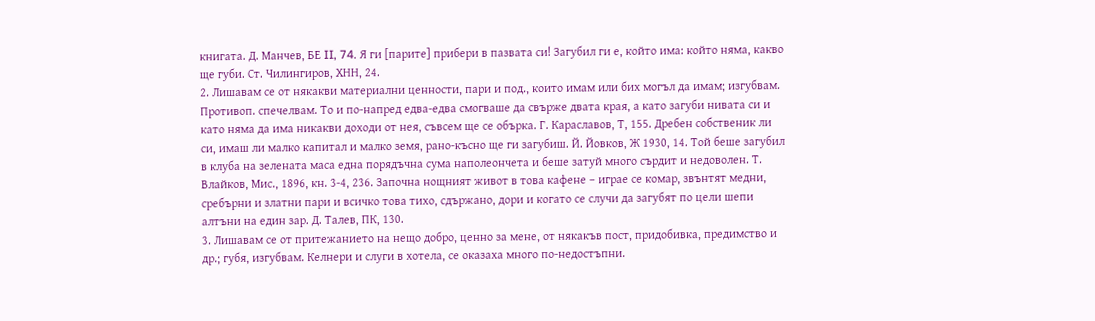книгата. Д. Манчев, БЕ II, 74. Я ги [парите] прибери в пазвата си! Загубил ги е, който има: който няма, какво ще губи. Ст. Чилингиров, ХНН, 24.
2. Лишавам се от някакви материални ценности, пари и под., които имам или бих могъл да имам; изгубвам. Противоп. спечелвам. То и по-напред едва-едва смогваше да свърже двата края, а като загуби нивата си и като няма да има никакви доходи от нея, съвсем ще се обърка. Г. Караславов, Т, 155. Дребен собственик ли си, имаш ли малко капитал и малко земя, рано-късно ще ги загубиш. Й. Йовков, Ж 1930, 14. Той беше загубил в клуба на зелената маса една порядъчна сума наполеончета и беше затуй много сърдит и недоволен. Т. Влайков, Мис., 1896, кн. 3-4, 236. Започна нощният живот в това кафене – играе се комар, звънтят медни, сребърни и златни пари и всичко това тихо, сдържано, дори и когато се случи да загубят по цели шепи алтъни на един зар. Д. Талев, ПК, 130.
3. Лишавам се от притежанието на нещо добро, ценно за мене, от някакъв пост, придобивка, предимство и др.; губя, изгубвам. Келнери и слуги в хотела, се оказаха много по-недостъпни.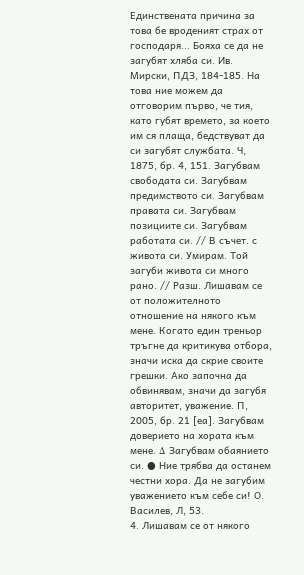Единствената причина за това бе вроденият страх от господаря... Бояха се да не загубят хляба си. Ив. Мирски, ПДЗ, 184-185. На това ние можем да отговорим първо, че тия, като губят времето, за което им ся плаща, бедствуват да си загубят службата. Ч, 1875, бр. 4, 151. Загубвам свободата си. Загубвам предимството си. Загубвам правата си. Загубвам позициите си. Загубвам работата си. // В съчет. с живота си. Умирам. Той загуби живота си много рано. // Разш. Лишавам се от положителното отношение на някого към мене. Когато един треньор тръгне да критикува отбора, значи иска да скрие своите грешки. Ако започна да обвинявам, значи да загубя авторитет, уважение. П, 2005, бр. 21 [еа]. Загубвам доверието на хората към мене. Δ Загубвам обаянието си. ● Ние трябва да останем честни хора. Да не загубим уважението към себе си! О. Василев, Л, 53.
4. Лишавам се от някого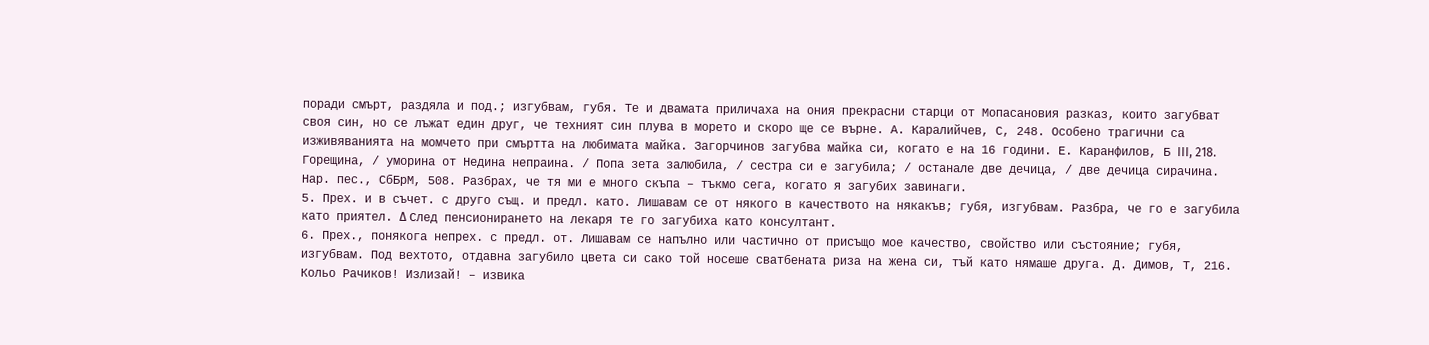поради смърт, раздяла и под.; изгубвам, губя. Те и двамата приличаха на ония прекрасни старци от Мопасановия разказ, които загубват своя син, но се лъжат един друг, че техният син плува в морето и скоро ще се върне. А. Каралийчев, С, 248. Особено трагични са изживяванията на момчето при смъртта на любимата майка. Загорчинов загубва майка си, когато е на 16 години. Е. Каранфилов, Б III, 218. Горещина, / уморина от Недина непраина. / Попа зета залюбила, / сестра си е загубила; / останале две дечица, / две дечица сирачина. Нар. пес., СбБрМ, 508. Разбрах, че тя ми е много скъпа – тъкмо сега, когато я загубих завинаги.
5. Прех. и в съчет. с друго същ. и предл. като. Лишавам се от някого в качеството на някакъв; губя, изгубвам. Разбра, че го е загубила като приятел. Δ След пенсионирането на лекаря те го загубиха като консултант.
6. Прех., понякога непрех. с предл. от. Лишавам се напълно или частично от присъщо мое качество, свойство или състояние; губя, изгубвам. Под вехтото, отдавна загубило цвета си сако той носеше сватбената риза на жена си, тъй като нямаше друга. Д. Димов, Т, 216. Кольо Рачиков! Излизай! – извика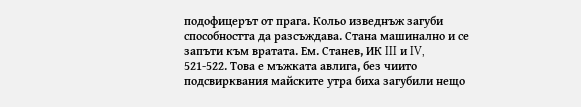подофицерът от прага. Кольо изведнъж загуби способността да разсъждава. Стана машинално и се запъти към вратата. Ем. Станев, ИК III и IV, 521-522. Това е мъжката авлига, без чиито подсвирквания майските утра биха загубили нещо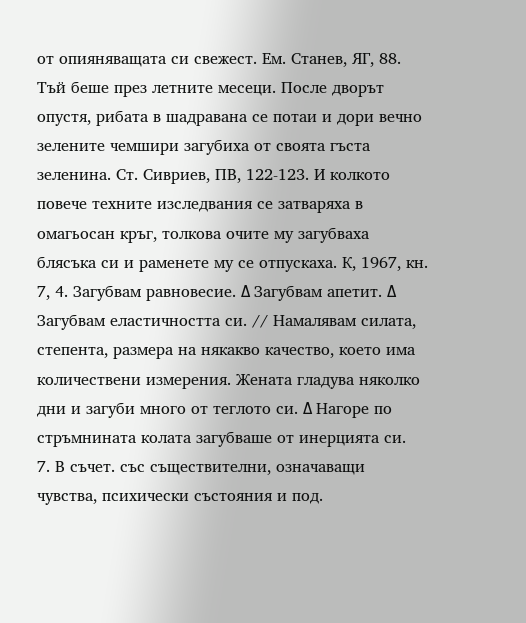от опияняващата си свежест. Ем. Станев, ЯГ, 88. Тъй беше през летните месеци. После дворът опустя, рибата в шадравана се потаи и дори вечно зелените чемшири загубиха от своята гъста зеленина. Ст. Сивриев, ПВ, 122-123. И колкото повече техните изследвания се затваряха в омагьосан кръг, толкова очите му загубваха блясъка си и раменете му се отпускаха. К, 1967, кн. 7, 4. Загубвам равновесие. Δ Загубвам апетит. Δ Загубвам еластичността си. // Намалявам силата, степента, размера на някакво качество, което има количествени измерения. Жената гладува няколко дни и загуби много от теглото си. Δ Нагоре по стръмнината колата загубваше от инерцията си.
7. В съчет. със съществителни, означаващи чувства, психически състояния и под.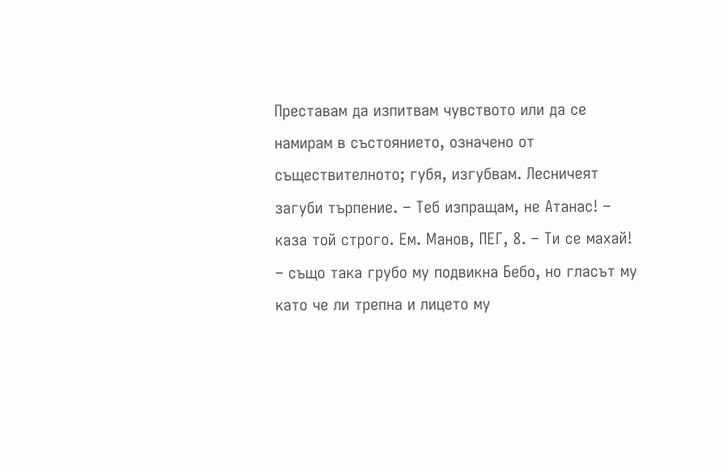Преставам да изпитвам чувството или да се намирам в състоянието, означено от съществителното; губя, изгубвам. Лесничеят загуби търпение. – Теб изпращам, не Атанас! – каза той строго. Ем. Манов, ПЕГ, 8. – Ти се махай! – също така грубо му подвикна Бебо, но гласът му като че ли трепна и лицето му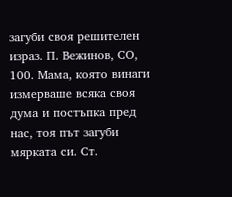загуби своя решителен израз. П. Вежинов, СО, 100. Мама, която винаги измерваше всяка своя дума и постъпка пред нас, тоя път загуби мярката си. Ст.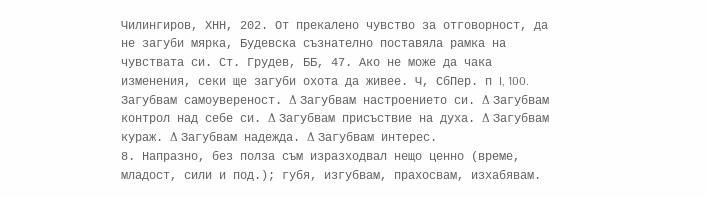Чилингиров, ХНН, 202. От прекалено чувство за отговорност, да не загуби мярка, Будевска съзнателно поставяла рамка на чувствата си. Ст. Грудев, ББ, 47. Ако не може да чака изменения, секи ще загуби охота да живее. Ч, СбПер. п I, 100. Загубвам самоувереност. Δ Загубвам настроението си. Δ Загубвам контрол над себе си. Δ Загубвам присъствие на духа. Δ Загубвам кураж. Δ Загубвам надежда. Δ Загубвам интерес.
8. Напразно, без полза съм изразходвал нещо ценно (време, младост, сили и под.); губя, изгубвам, прахосвам, изхабявам.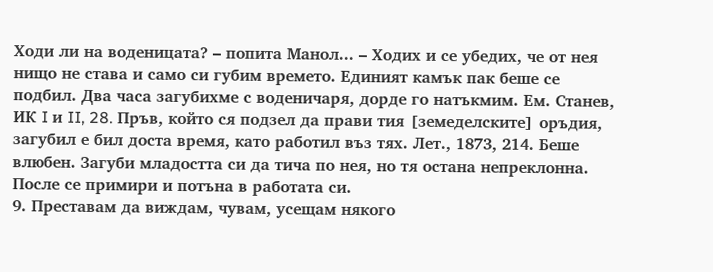Ходи ли на воденицата? – попита Манол... – Ходих и се убедих, че от нея нищо не става и само си губим времето. Единият камък пак беше се подбил. Два часа загубихме с воденичаря, дорде го натъкмим. Ем. Станев, ИК I и II, 28. Пръв, който ся подзел да прави тия [земеделските] оръдия, загубил е бил доста время, като работил въз тях. Лет., 1873, 214. Беше влюбен. Загуби младостта си да тича по нея, но тя остана непреклонна. После се примири и потъна в работата си.
9. Преставам да виждам, чувам, усещам някого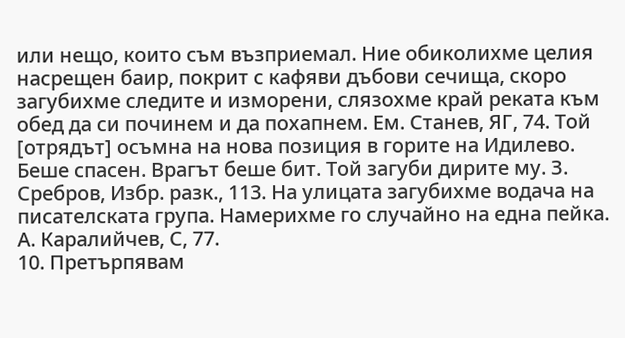или нещо, които съм възприемал. Ние обиколихме целия насрещен баир, покрит с кафяви дъбови сечища, скоро загубихме следите и изморени, слязохме край реката към обед да си починем и да похапнем. Ем. Станев, ЯГ, 74. Той [отрядът] осъмна на нова позиция в горите на Идилево. Беше спасен. Врагът беше бит. Той загуби дирите му. З. Сребров, Избр. разк., 113. На улицата загубихме водача на писателската група. Намерихме го случайно на една пейка. А. Каралийчев, С, 77.
10. Претърпявам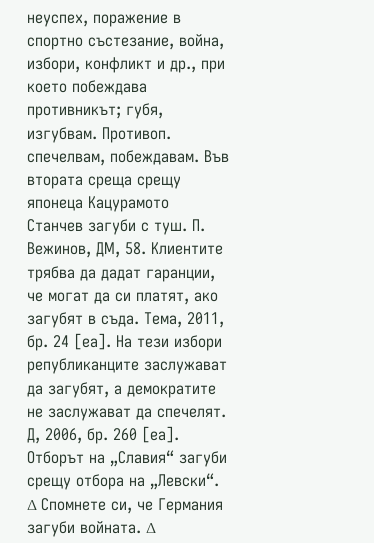неуспех, поражение в спортно състезание, война, избори, конфликт и др., при което побеждава противникът; губя, изгубвам. Противоп. спечелвам, побеждавам. Във втората среща срещу японеца Кацурамото Станчев загуби с туш. П. Вежинов, ДМ, 58. Клиентите трябва да дадат гаранции, че могат да си платят, ако загубят в съда. Тема, 2011, бр. 24 [еа]. На тези избори републиканците заслужават да загубят, а демократите не заслужават да спечелят. Д, 2006, бр. 260 [еа]. Отборът на „Славия“ загуби срещу отбора на „Левски“. Δ Спомнете си, че Германия загуби войната. Δ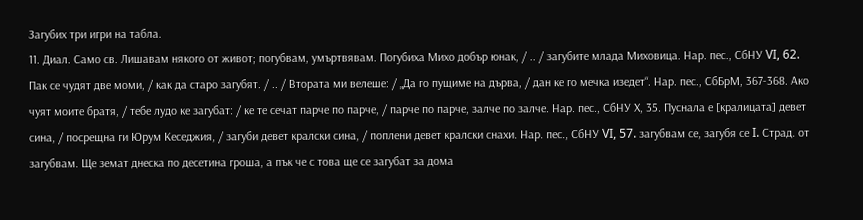Загубих три игри на табла.
11. Диал. Само св. Лишавам някого от живот; погубвам, умъртвявам. Погубиха Михо добър юнак, / .. / загубите млада Миховица. Нар. пес., СбНУ VI, 62. Пак се чудят две моми, / как да старо загубят. / .. / Втората ми велеше: / „Да го пущиме на дърва, / дан ке го мечка изедет“. Нар. пес., СбБрМ, 367-368. Ако чуят моите братя, / тебе лудо ке загубат: / ке те сечат парче по парче, / парче по парче, залче по залче. Нар. пес., СбНУ Х, 35. Пуснала е [кралицата] девет сина, / посрещна ги Юрум Кеседжия, / загуби девет кралски сина, / поплени девет кралски снахи. Нар. пес., СбНУ VI, 57. загубвам се, загубя се I. Страд. от загубвам. Ще земат днеска по десетина гроша, а пък че с това ще се загубат за дома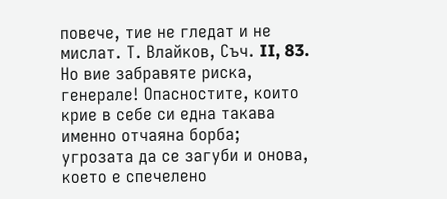повече, тие не гледат и не мислат. Т. Влайков, Съч. II, 83. Но вие забравяте риска, генерале! Опасностите, които крие в себе си една такава именно отчаяна борба; угрозата да се загуби и онова, което е спечелено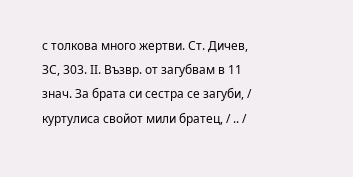с толкова много жертви. Ст. Дичев, ЗС, 303. II. Възвр. от загубвам в 11 знач. За брата си сестра се загуби, / куртулиса свойот мили братец, / .. /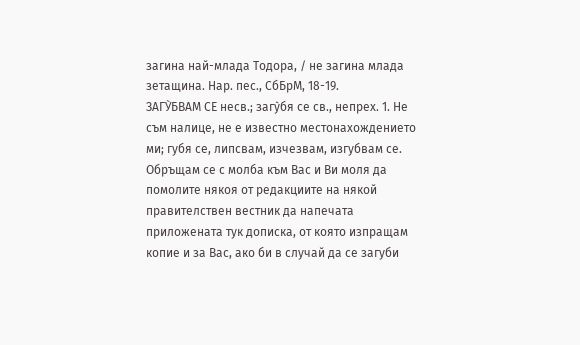загина най-млада Тодора, / не загина млада зетащина. Нар. пес., СбБрМ, 18-19.
ЗАГУ̀БВАМ СЕ несв.; загу̀бя се св., непрех. 1. Не съм налице, не е известно местонахождението ми; губя се, липсвам, изчезвам, изгубвам се. Обръщам се с молба към Вас и Ви моля да помолите някоя от редакциите на някой правителствен вестник да напечата приложената тук дописка, от която изпращам копие и за Вас, ако би в случай да се загуби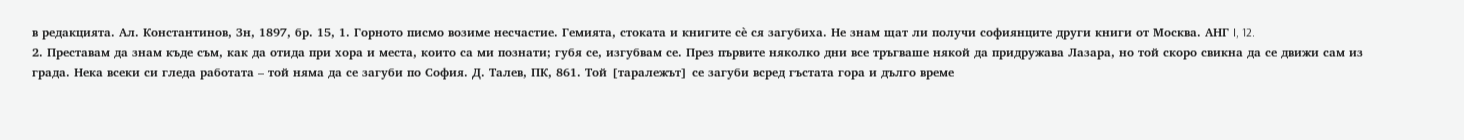в редакцията. Ал. Константинов, Зн, 1897, бр. 15, 1. Горното писмо возиме несчастие. Гемията, стоката и книгите сè ся загубиха. Не знам щат ли получи софиянците други книги от Москва. АНГ I, 12.
2. Преставам да знам къде съм, как да отида при хора и места, които са ми познати; губя се, изгубвам се. През първите няколко дни все тръгваше някой да придружава Лазара, но той скоро свикна да се движи сам из града. Нека всеки си гледа работата – той няма да се загуби по София. Д. Талев, ПК, 861. Той [таралежът] се загуби всред гъстата гора и дълго време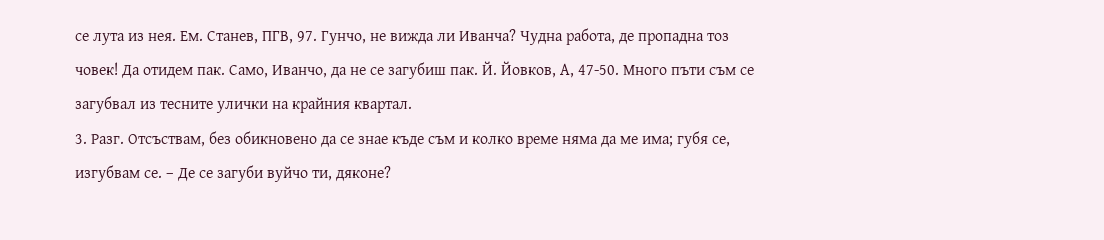се лута из нея. Ем. Станев, ПГВ, 97. Гунчо, не вижда ли Иванча? Чудна работа, де пропадна тоз човек! Да отидем пак. Само, Иванчо, да не се загубиш пак. Й. Йовков, А, 47-50. Много пъти съм се загубвал из тесните улички на крайния квартал.
3. Разг. Отсъствам, без обикновено да се знае къде съм и колко време няма да ме има; губя се, изгубвам се. – Де се загуби вуйчо ти, дяконе?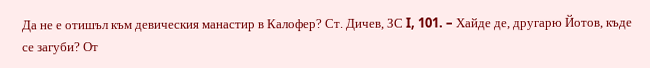Да не е отишъл към девическия манастир в Калофер? Ст. Дичев, ЗС I, 101. – Хайде де, другарю Йотов, къде се загуби? От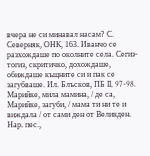вчера не си минавал насам? С. Северняк, ОНК, 163. Иванчо се разхождаше по околните села. Сегиз-тогиз, скритичко, дохождаше, обиждаше къщните си и пак се загубваше. Ил. Блъсков, ПБ II, 97-98. Марийке, мила мамина, / де са, Марийке, загуби, / мама ти ни те и виждала / от сами ден от Великден. Нар. пес.,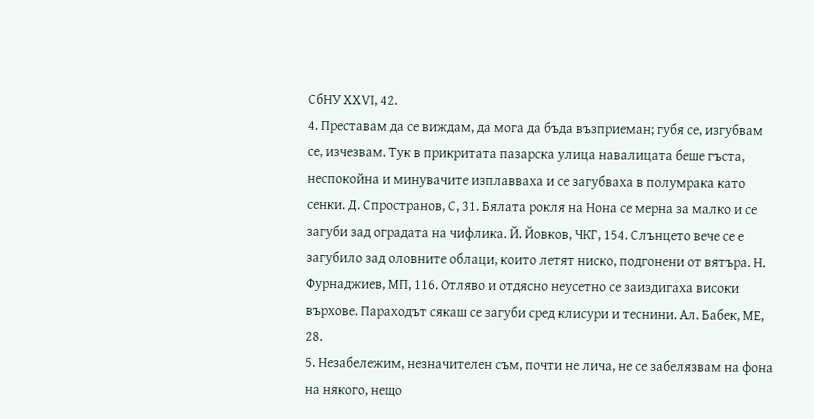СбНУ ХХVI, 42.
4. Преставам да се виждам, да мога да бъда възприеман; губя се, изгубвам се, изчезвам. Тук в прикритата пазарска улица навалицата беше гъста, неспокойна и минувачите изплавваха и се загубваха в полумрака като сенки. Д. Спространов, С, 31. Бялата рокля на Нона се мерна за малко и се загуби зад оградата на чифлика. Й. Йовков, ЧКГ, 154. Слънцето вече се е загубило зад оловните облаци, които летят ниско, подгонени от вятъра. Н. Фурнаджиев, МП, 116. Отляво и отдясно неусетно се заиздигаха високи върхове. Параходът сякаш се загуби сред клисури и теснини. Ал. Бабек, МЕ, 28.
5. Незабележим, незначителен съм, почти не лича, не се забелязвам на фона на някого, нещо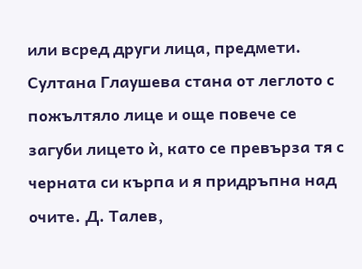или всред други лица, предмети. Султана Глаушева стана от леглото с пожълтяло лице и още повече се загуби лицето ѝ, като се превърза тя с черната си кърпа и я придръпна над очите. Д. Талев,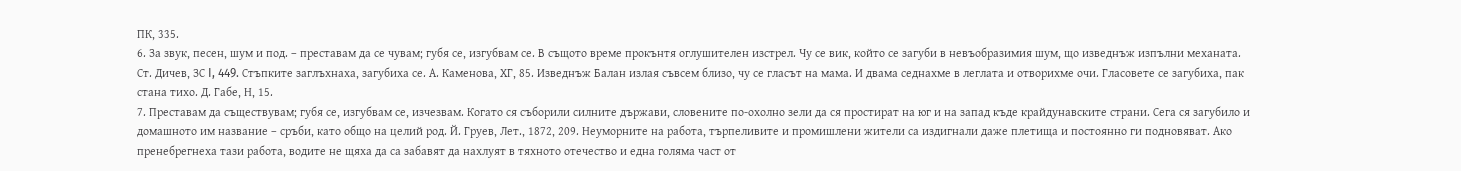ПК, 335.
6. За звук, песен, шум и под. – преставам да се чувам; губя се, изгубвам се. В същото време прокънтя оглушителен изстрел. Чу се вик, който се загуби в невъобразимия шум, що изведнъж изпълни механата. Ст. Дичев, ЗС I, 449. Стъпките заглъхнаха, загубиха се. А. Каменова, ХГ, 85. Изведнъж Балан излая съвсем близо, чу се гласът на мама. И двама седнахме в леглата и отворихме очи. Гласовете се загубиха, пак стана тихо. Д. Габе, Н, 15.
7. Преставам да съществувам; губя се, изгубвам се, изчезвам. Когато ся съборили силните държави, словените по-охолно зели да ся простират на юг и на запад къде крайдунавските страни. Сега ся загубило и домашното им название – сръби, като общо на целий род. Й. Груев, Лет., 1872, 209. Неуморните на работа, търпеливите и промишлени жители са издигнали даже плетища и постоянно ги подновяват. Ако пренебрегнеха тази работа, водите не щяха да са забавят да нахлуят в тяхното отечество и една голяма част от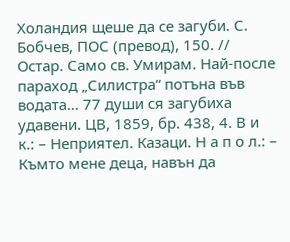Холандия щеше да се загуби. С. Бобчев, ПОС (превод), 150. // Остар. Само св. Умирам. Най-после параход „Силистра“ потъна във водата… 77 души ся загубиха удавени. ЦВ, 1859, бр. 438, 4. В и к.: – Неприятел. Казаци. Н а п о л.: – Къмто мене деца, навън да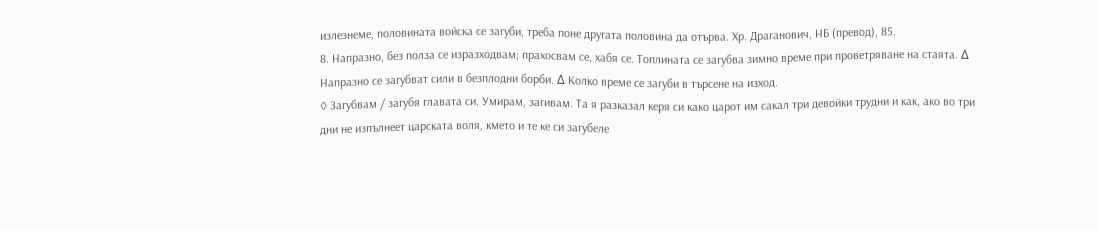излезнеме, половината войска се загуби, треба поне другата половина да отърва. Хр. Драганович, НБ (превод), 85.
8. Напразно, без полза се изразходвам; прахосвам се, хабя се. Топлината се загубва зимно време при проветряване на стаята. Δ Напразно се загубват сили в безплодни борби. Δ Колко време се загуби в търсене на изход.
◊ Загубвам / загубя главата си. Умирам, загивам. Та я разказал керя си како царот им сакал три девойки трудни и как, ако во три дни не изпълнеет царската воля, кмето и те ке си загубеле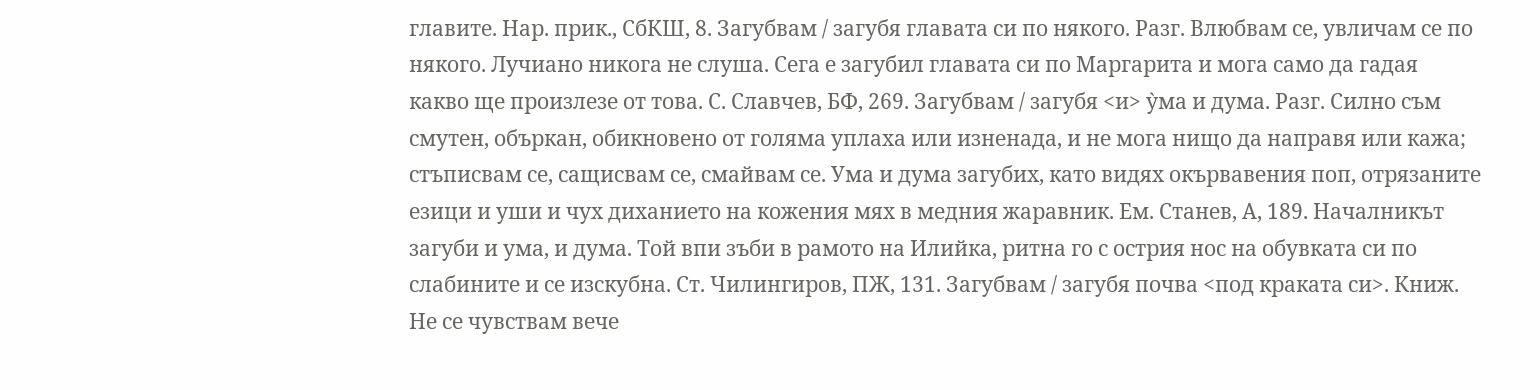главите. Нар. прик., СбКШ, 8. Загубвам / загубя главата си по някого. Разг. Влюбвам се, увличам се по някого. Лучиано никога не слуша. Сега е загубил главата си по Маргарита и мога само да гадая какво ще произлезе от това. С. Славчев, БФ, 269. Загубвам / загубя <и> у̀ма и дума. Разг. Силно съм смутен, объркан, обикновено от голяма уплаха или изненада, и не мога нищо да направя или кажа; стъписвам се, сащисвам се, смайвам се. Ума и дума загубих, като видях окървавения поп, отрязаните езици и уши и чух диханието на кожения мях в медния жаравник. Ем. Станев, А, 189. Началникът загуби и ума, и дума. Той впи зъби в рамото на Илийка, ритна го с острия нос на обувката си по слабините и се изскубна. Ст. Чилингиров, ПЖ, 131. Загубвам / загубя почва <под краката си>. Книж. Не се чувствам вече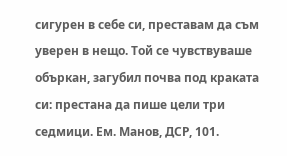сигурен в себе си, преставам да съм уверен в нещо. Той се чувствуваше объркан, загубил почва под краката си: престана да пише цели три седмици. Ем. Манов, ДСР, 101.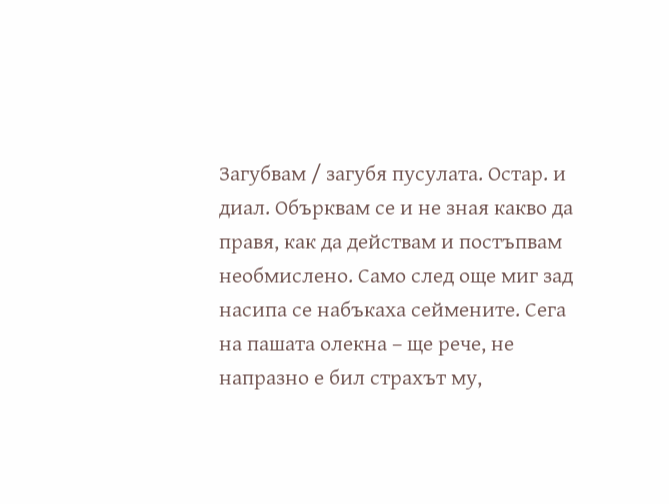Загубвам / загубя пусулата. Остар. и диал. Обърквам се и не зная какво да правя, как да действам и постъпвам необмислено. Само след още миг зад насипа се набъкаха сеймените. Сега на пашата олекна – ще рече, не напразно е бил страхът му,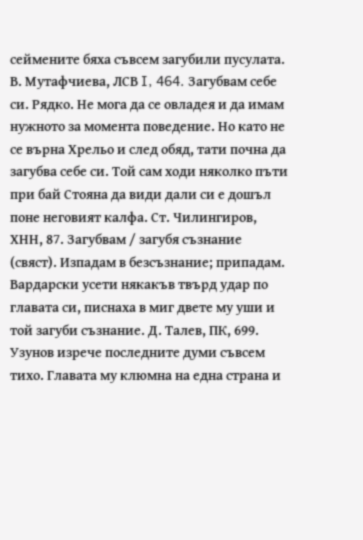сеймените бяха съвсем загубили пусулата. В. Мутафчиева, ЛСВ I, 464. Загубвам себе си. Рядко. Не мога да се овладея и да имам нужното за момента поведение. Но като не се върна Хрельо и след обяд, тати почна да загубва себе си. Той сам ходи няколко пъти при бай Стояна да види дали си е дошъл поне неговият калфа. Ст. Чилингиров, ХНН, 87. Загубвам / загубя съзнание (свяст). Изпадам в безсъзнание; припадам. Вардарски усети някакъв твърд удар по главата си, писнаха в миг двете му уши и той загуби съзнание. Д. Талев, ПК, 699. Узунов изрече последните думи съвсем тихо. Главата му клюмна на една страна и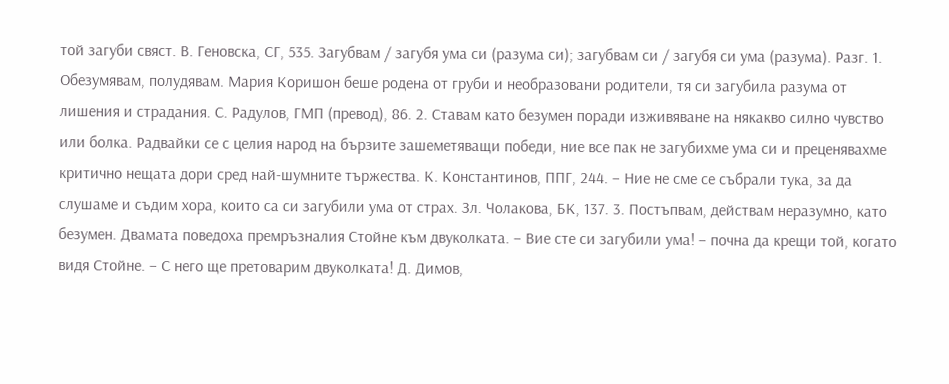той загуби свяст. В. Геновска, СГ, 535. Загубвам / загубя ума си (разума си); загубвам си / загубя си ума (разума). Разг. 1. Обезумявам, полудявам. Мария Коришон беше родена от груби и необразовани родители, тя си загубила разума от лишения и страдания. С. Радулов, ГМП (превод), 86. 2. Ставам като безумен поради изживяване на някакво силно чувство или болка. Радвайки се с целия народ на бързите зашеметяващи победи, ние все пак не загубихме ума си и преценявахме критично нещата дори сред най-шумните тържества. К. Константинов, ППГ, 244. – Ние не сме се събрали тука, за да слушаме и съдим хора, които са си загубили ума от страх. Зл. Чолакова, БК, 137. 3. Постъпвам, действам неразумно, като безумен. Двамата поведоха премръзналия Стойне към двуколката. – Вие сте си загубили ума! – почна да крещи той, когато видя Стойне. – С него ще претоварим двуколката! Д. Димов,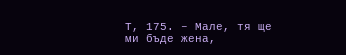Т, 175. – Мале, тя ще ми бъде жена,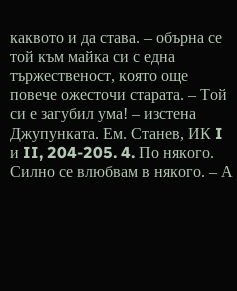каквото и да става. – обърна се той към майка си с една тържественост, която още повече ожесточи старата. – Той си е загубил ума! – изстена Джупунката. Ем. Станев, ИК I и II, 204-205. 4. По някого. Силно се влюбвам в някого. – А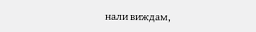нали виждам,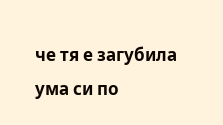че тя е загубила ума си по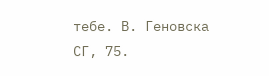тебе. В. Геновска СГ, 75.